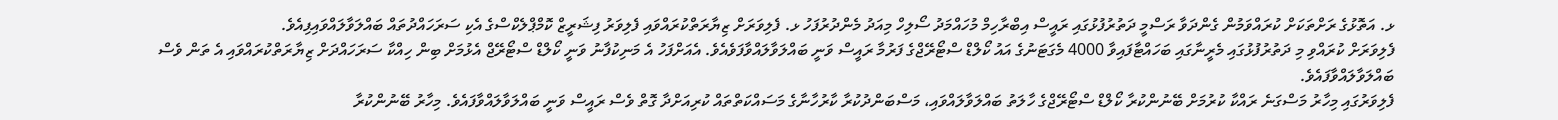ޅ. އަތޮޅުގެ ރަށްތަކަށް ކުރައްވަމުން ގެންދަވާ ރަސްމީ ދަތުރުފުޅުގައި ރައީސް އިބްރާހިމް މުހައްމަދު ސޯލިހް މިއަދު މެންދުރުފަހު ޅ. ފެލިވަރަށް ޒިޔާރަތްކުރައްވައި ފެލިވަރު ފިޝަރީޒް ކޮމްޕްލެކްސްގެ އެކި ސަރަހައްދުތައް ބައްލަވާލައްވައިފިއެވެ.
ފެލިވަރަށް ކުރައްވި މި ދަތުރުފުޅުގައި މެރީނާގައި ބަހައްޓާފައިވާ 4000 މެގަޓަނުގެ އައު ކޯލްޑް ސްޓޯރޭޖްގެ ފަރުމާ ރައީސް ވަނީ ބައްލަވާލައްވާފަވެއެވެ. އެއަށްފަހު އެ މަނިކުފާނު ވަނީ ކޯލްޑް ސްޓޯރޭޖް އެޅުމަށް ބިން ހިއްކާ ސަރަހައްދަށް ޒިޔާރަތްކުރައްވައި އެ ތަން ވެސް ބައްލަވާލައްވާފައެވެ.
ފެލިވަރުގައި މިހާރު މަސްގަނެ ރައްކާ ކުރުމަށް ބޭނުންކުރާ ކޯލްޑް ސްޓޯރޭޖްގެ ހާލަތު ބައްލަވާލައްވައި، މަސްބަންދުކުރާ ކާރުހާނާގެ މަސައްކަތްތައް ކުރިއަށްދާ ގޮތް ވެސް ރައީސް ވަނީ ބައްލަވާލައްވާފައެވެ. މިހާރު ބޭނުންކުރާ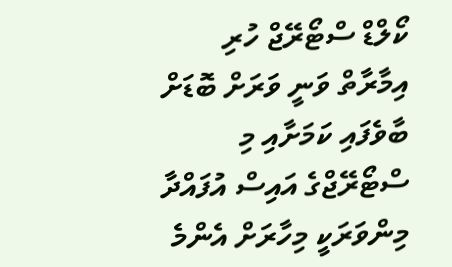ކޯލްޑް ސްޓޯރޭޖް ހުރި އިމާރާތް ވަނީ ވަރަށް ބޮޑަށް ބާވެފައި ކަމަށާއި މި ސްޓޯރޭޖްގެ އައިސް އުފައްދާ މިންވަރަކީ މިހާރަށް އެންމެ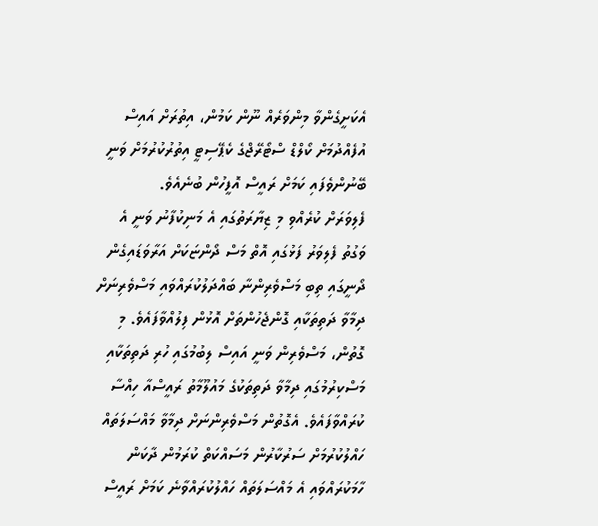އެކަށީގެންވާ މިންވަރެއް ނޫން ކަމުން، އިތުރަށް އައިސް އުފެއްދުމަށް ކޯލްޑް ސްޓޯރޭޖްގެ ކެޕޭސިޓީ އިތުރުކުރުމަށް ވަނީ ބޭނުންވެފައި ކަމަށް ރައީސް އޮފީހުން ބުނެއެވެ.
ފެލިވަރަށް ކުރެއްވި މި ޒިޔާރަތުގައި އެ މަނިކުފާނު ވަނީ އެ ވަގުތު ފެލިވަރު ފަޅުގައި އޮތް މަސް ދޯންޏަކަށް އަރާވަޑައިގެން ދޯނީގައި ތިބި މަސްވެރިންނާ ބައްދަލުކުރައްވައި މަސްވެރިނަށް ދިމާވާ ދަތިތަކާއި ގޮންޖެހުންތަށް އޮޅުން ފިލުއްވާފައެވެ. މި ގޮތުން، މަސްވެރިން ވަނީ އައިސް ލިބުމުގައި ހުރި ދަތިތަކާއި މަސްކިރުމުގައި ދިމާވާ ދަތިތަކުގެ މައުލޫމާތު ރައީސްއާ ހިއްސާ ކުރައްވާފައެވެ. އެގޮތުން މަސްވެރިންނަށް ދިމާވާ މައްސަލަތައް ހައްލުކުރުމަށް ސަރުކާރުން މަސައްކަތް ކުރަމުން ދާކަން ހާމަކުރައްވައި އެ މައްސަލަތައް ހައްލުކުރައްވާނެ ކަމަށް ރައީސް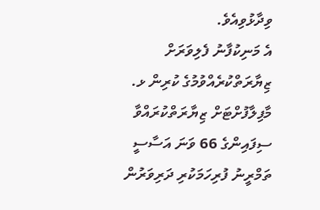ވިދާޅުވިއެވެ.
އެ މަނިކުފާނު ފެލިވަރަށް ޒިޔާރަތްކުރެއްވުމުގެ ކުރިން ޅ. މާފިލާފުށްޓަށް ޒިޔާރަތްކުރައްވާ ސިފައިންގެ 66 ވަނަ އަސާސީ ތަމްރީނު ފުރިހަމަކުރި ދަރިވަރުން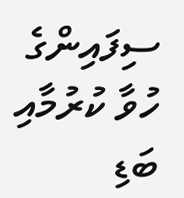ސިފައިންގެ ހުވާ ކުރުމާއި ބަޑި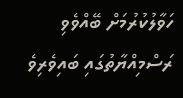ހަވާލުކުރުމަށް ބޭއްވެވި ރަސްމިއްޔާތުގައި ބައިވެރިވެ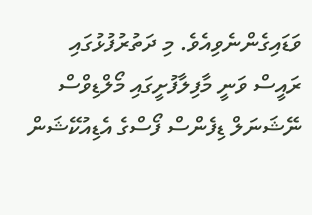ވަޑައިގެންނެވިއެވެ. މި ދަތުރުފުޅުގައި ރައީސް ވަނީ މާފިލާފުށީގައި މޯލްޑިވްސް ނޭޝަނަލް ޑިފެންސް ފޯސްގެ އެޑިއުކޭޝަން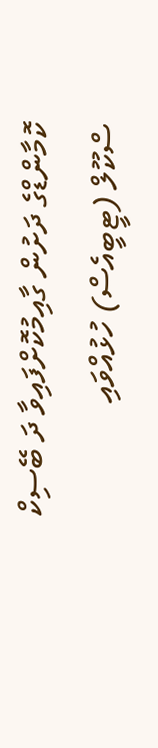ކޮމާންޑްގެ ދަށުން ގާއިމުކޮށްފައިވާ ދަ ބޭސިކް ސްކޫލް (ޓީބީއެސް) ހުޅުއްވައި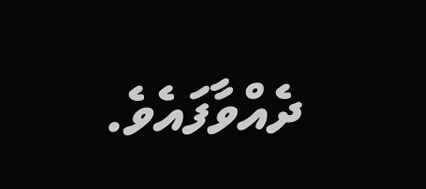ދެއްވާފައެވެ.